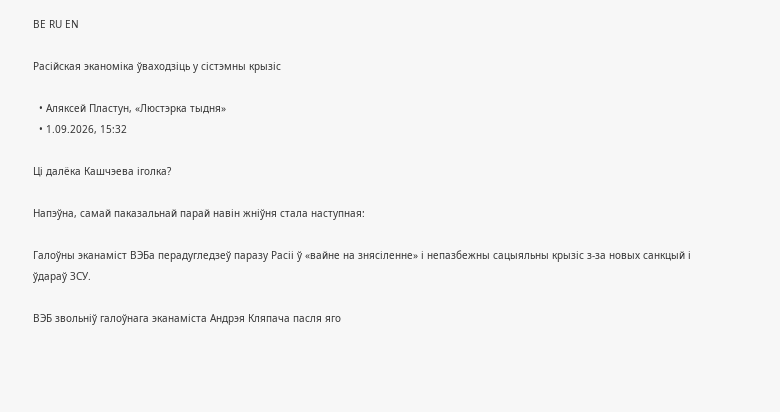BE RU EN

Расійская эканоміка ўваходзіць у сістэмны крызіс

  • Аляксей Пластун, «Люстэрка тыдня»
  • 1.09.2026, 15:32

Ці далёка Кашчэева іголка?

Напэўна, самай паказальнай парай навін жніўня стала наступная:

Галоўны эканаміст ВЭБа перадугледзеў паразу Расіі ў «вайне на знясіленне» і непазбежны сацыяльны крызіс з-за новых санкцый і ўдараў ЗСУ.

ВЭБ звольніў галоўнага эканаміста Андрэя Кляпача пасля яго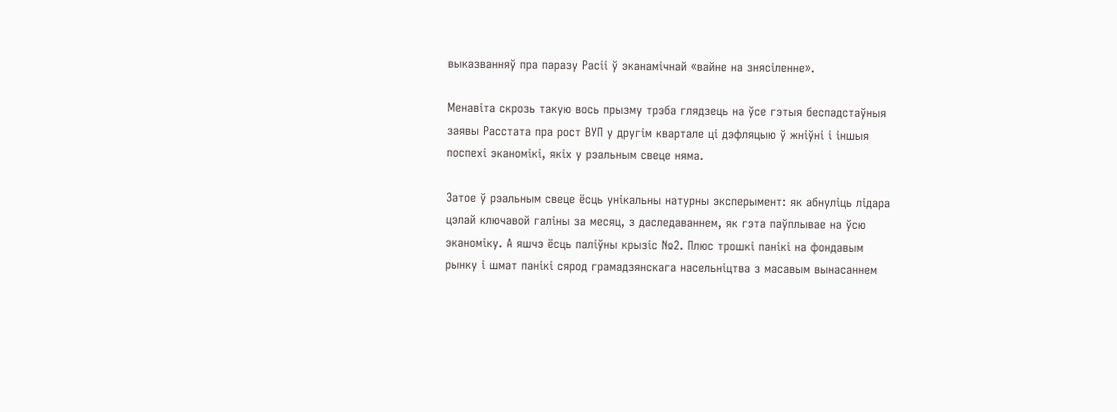выказванняў пра паразу Расіі ў эканамічнай «вайне на знясіленне».

Менавіта скрозь такую вось прызму трэба глядзець на ўсе гэтыя беспадстаўныя заявы Расстата пра рост ВУП у другім квартале ці дэфляцыю ў жніўні і іншыя поспехі эканомікі, якіх у рэальным свеце няма.

Затое ў рэальным свеце ёсць унікальны натурны эксперымент: як абнуліць лідара цэлай ключавой галіны за месяц, з даследаваннем, як гэта паўплывае на ўсю эканоміку. А яшчэ ёсць паліўны крызіс №2. Плюс трошкі панікі на фондавым рынку і шмат панікі сярод грамадзянскага насельніцтва з масавым вынасаннем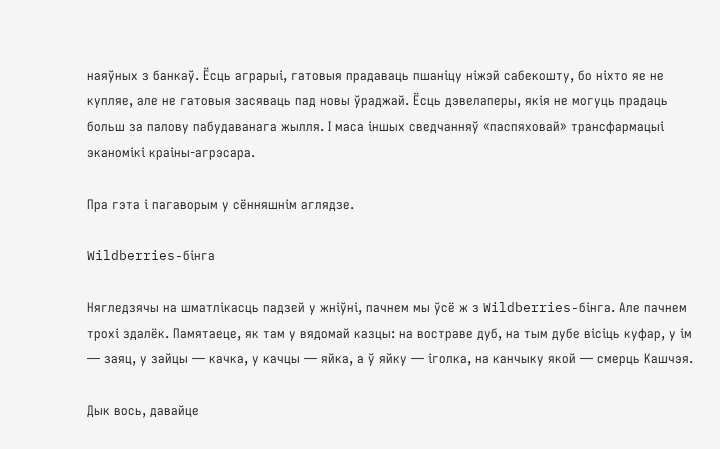наяўных з банкаў. Ёсць аграрыі, гатовыя прадаваць пшаніцу ніжэй сабекошту, бо ніхто яе не купляе, але не гатовыя засяваць пад новы ўраджай. Ёсць дэвелаперы, якія не могуць прадаць больш за палову пабудаванага жылля. І маса іншых сведчанняў «паспяховай» трансфармацыі эканомікі краіны-агрэсара.

Пра гэта і пагаворым у сённяшнім аглядзе.

Wildberries-бінга

Нягледзячы на шматлікасць падзей у жніўні, пачнем мы ўсё ж з Wildberries-бінга. Але пачнем трохі здалёк. Памятаеце, як там у вядомай казцы: на востраве дуб, на тым дубе вісіць куфар, у ім — заяц, у зайцы — качка, у качцы — яйка, а ў яйку — іголка, на канчыку якой — смерць Кашчэя.

Дык вось, давайце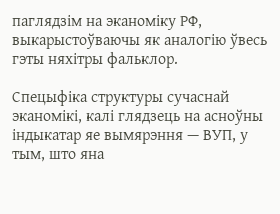паглядзім на эканоміку РФ, выкарыстоўваючы як аналогію ўвесь гэты няхітры фальклор.

Спецыфіка структуры сучаснай эканомікі, калі глядзець на асноўны індыкатар яе вымярэння — ВУП, у тым, што яна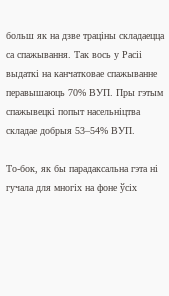больш як на дзве траціны складаецца са спажывання. Так вось у Расіі выдаткі на канчатковае спажыванне перавышаюць 70% ВУП. Пры гэтым спажывецкі попыт насельніцтва складае добрыя 53–54% ВУП.

То-бок, як бы парадаксальна гэта ні гучала для многіх на фоне ўсіх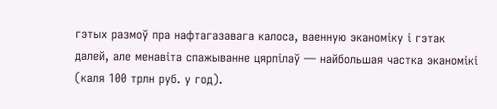гэтых размоў пра нафтагазавага калоса, ваенную эканоміку і гэтак далей, але менавіта спажыванне цярпілаў — найбольшая частка эканомікі (каля 100 трлн руб. у год).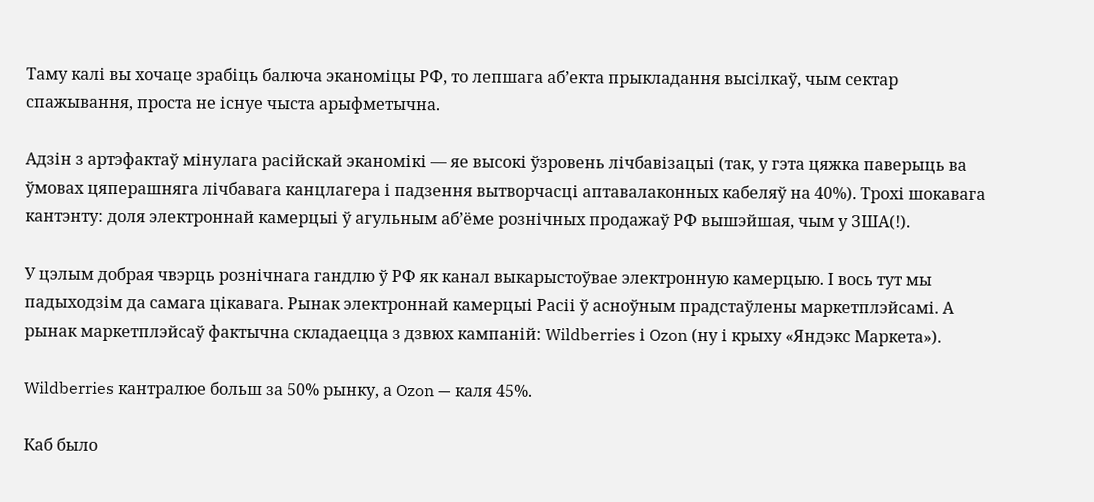Таму калі вы хочаце зрабіць балюча эканоміцы РФ, то лепшага аб’екта прыкладання высілкаў, чым сектар спажывання, проста не існуе чыста арыфметычна.

Адзін з артэфактаў мінулага расійскай эканомікі — яе высокі ўзровень лічбавізацыі (так, у гэта цяжка паверыць ва ўмовах цяперашняга лічбавага канцлагера і падзення вытворчасці аптавалаконных кабеляў на 40%). Трохі шокавага кантэнту: доля электроннай камерцыі ў агульным аб’ёме рознічных продажаў РФ вышэйшая, чым у ЗША(!).

У цэлым добрая чвэрць рознічнага гандлю ў РФ як канал выкарыстоўвае электронную камерцыю. І вось тут мы падыходзім да самага цікавага. Рынак электроннай камерцыі Расіі ў асноўным прадстаўлены маркетплэйсамі. А рынак маркетплэйсаў фактычна складаецца з дзвюх кампаній: Wildberries і Ozon (ну і крыху «Яндэкс Маркета»).

Wildberries кантралюе больш за 50% рынку, а Ozon — каля 45%.

Каб было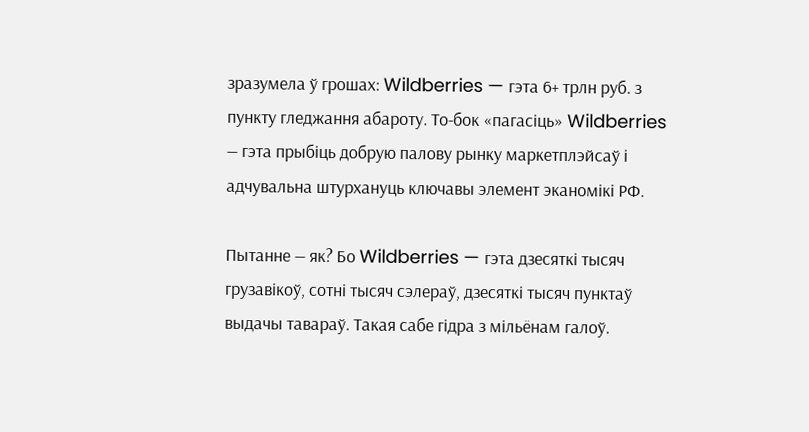зразумела ў грошах: Wildberries — гэта 6+ трлн руб. з пункту гледжання абароту. То-бок «пагасіць» Wildberries — гэта прыбіць добрую палову рынку маркетплэйсаў і адчувальна штурхануць ключавы элемент эканомікі РФ.

Пытанне — як? Бо Wildberries — гэта дзесяткі тысяч грузавікоў, сотні тысяч сэлераў, дзесяткі тысяч пунктаў выдачы тавараў. Такая сабе гідра з мільёнам галоў.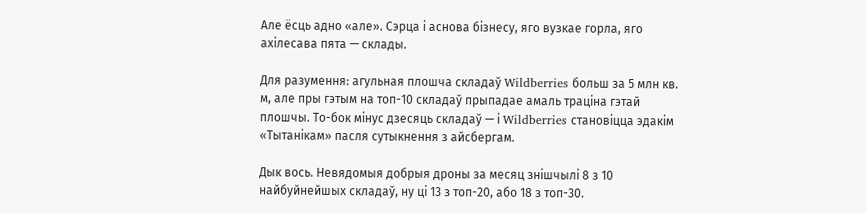Але ёсць адно «але». Сэрца і аснова бізнесу, яго вузкае горла, яго ахілесава пята — склады.

Для разумення: агульная плошча складаў Wildberries больш за 5 млн кв. м, але пры гэтым на топ-10 складаў прыпадае амаль траціна гэтай плошчы. То-бок мінус дзесяць складаў — і Wildberries становіцца эдакім «Тытанікам» пасля сутыкнення з айсбергам.

Дык вось. Невядомыя добрыя дроны за месяц знішчылі 8 з 10 найбуйнейшых складаў, ну ці 13 з топ-20, або 18 з топ-30.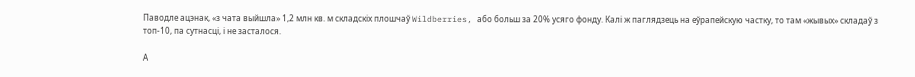Паводле ацэнак, «з чата выйшла» 1,2 млн кв. м складскіх плошчаў Wildberries, або больш за 20% усяго фонду. Калі ж паглядзець на еўрапейскую частку, то там «жывых» складаў з топ-10, па сутнасці, і не засталося.

А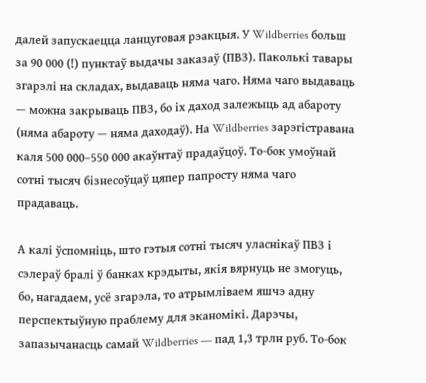далей запускаецца ланцуговая рэакцыя. У Wildberries больш за 90 000 (!) пунктаў выдачы заказаў (ПВЗ). Паколькі тавары згарэлі на складах, выдаваць няма чаго. Няма чаго выдаваць — можна закрываць ПВЗ, бо іх даход залежыць ад абароту (няма абароту — няма даходаў). На Wildberries зарэгістравана каля 500 000–550 000 акаўнтаў прадаўцоў. То-бок умоўнай сотні тысяч бізнесоўцаў цяпер папросту няма чаго прадаваць.

А калі ўспомніць, што гэтыя сотні тысяч уласнікаў ПВЗ і сэлераў бралі ў банках крэдыты, якія вярнуць не змогуць, бо, нагадаем, усё згарэла, то атрымліваем яшчэ адну перспектыўную праблему для эканомікі. Дарэчы, запазычанасць самай Wildberries — пад 1,3 трлн руб. То-бок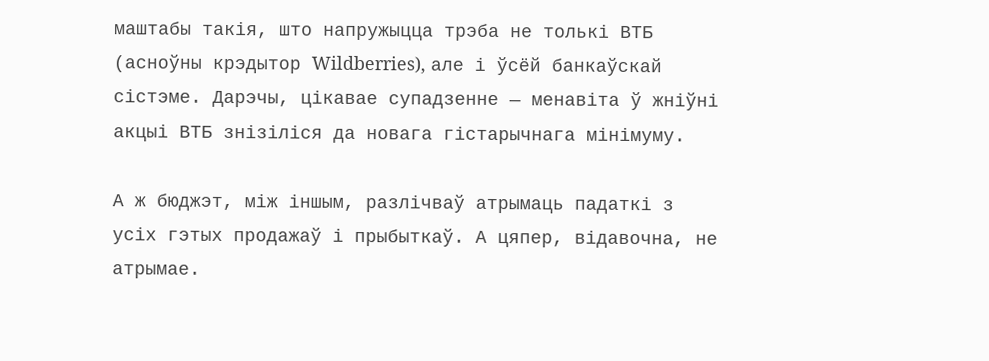маштабы такія, што напружыцца трэба не толькі ВТБ (асноўны крэдытор Wildberries), але і ўсёй банкаўскай сістэме. Дарэчы, цікавае супадзенне — менавіта ў жніўні акцыі ВТБ знізіліся да новага гістарычнага мінімуму.

А ж бюджэт, між іншым, разлічваў атрымаць падаткі з усіх гэтых продажаў і прыбыткаў. А цяпер, відавочна, не атрымае.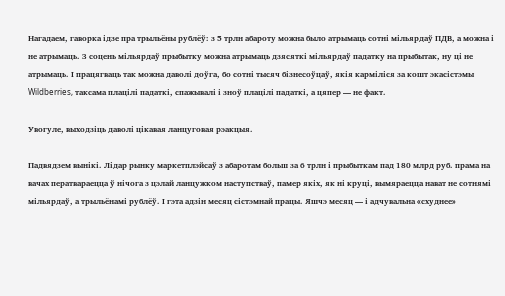Нагадаем, гаворка ідзе пра трыльёны рублёў: з 5 трлн абароту можна было атрымаць сотні мільярдаў ПДВ, а можна і не атрымаць. З соцень мільярдаў прыбытку можна атрымаць дзясяткі мільярдаў падатку на прыбытак, ну ці не атрымаць. І працягваць так можна даволі доўга, бо сотні тысяч бізнесоўцаў, якія карміліся за кошт экасістэмы Wildberries, таксама плацілі падаткі, спажывалі і зноў плацілі падаткі, а цяпер — не факт.

Увогуле, выходзіць даволі цікавая ланцуговая рэакцыя.

Падвядзем вынікі. Лідар рынку маркетплэйсаў з абаротам больш за 6 трлн і прыбыткам пад 180 млрд руб. прама на вачах ператвараецца ў нічога з цэлай ланцужком наступстваў, памер якіх, як ні круці, вымяраецца нават не сотнямі мільярдаў, а трыльёнамі рублёў. І гэта адзін месяц сістэмнай працы. Яшчэ месяц — і адчувальна «схуднее»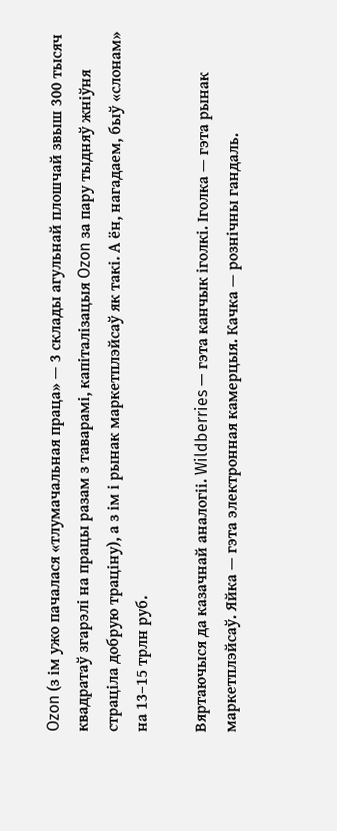Ozon (з ім ужо пачалася «тлумачальная праца» — 3 склады агульнай плошчай звыш 300 тысяч квадратаў згарэлі на працы разам з таварамі, капіталізацыя Ozon за пару тыдняў жніўня страціла добрую траціну), а з ім і рынак маркетплэйсаў як такі. А ён, нагадаем, быў «слонам» на 13–15 трлн руб.

Вяртаючыся да казачнай аналогіі. Wildberries — гэта канчык іголкі. Іголка — гэта рынак маркетплэйсаў. Яйка — гэта электронная камерцыя. Качка — рознічны гандаль.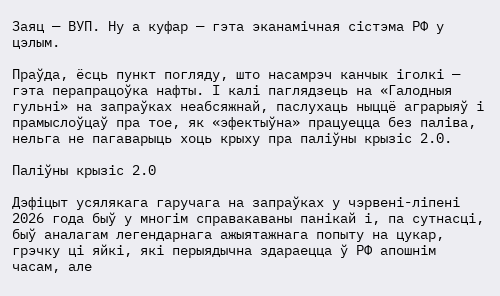Заяц — ВУП. Ну а куфар — гэта эканамічная сістэма РФ у цэлым.

Праўда, ёсць пункт погляду, што насамрэч канчык іголкі — гэта перапрацоўка нафты. І калі паглядзець на «Галодныя гульні» на запраўках неабсяжнай, паслухаць ныццё аграрыяў і прамыслоўцаў пра тое, як «эфектыўна» працуецца без паліва, нельга не пагаварыць хоць крыху пра паліўны крызіс 2.0.

Паліўны крызіс 2.0

Дэфіцыт усялякага гаручага на запраўках у чэрвені-ліпені 2026 года быў у многім справакаваны панікай і, па сутнасці, быў аналагам легендарнага ажыятажнага попыту на цукар, грэчку ці яйкі, які перыядычна здараецца ў РФ апошнім часам, але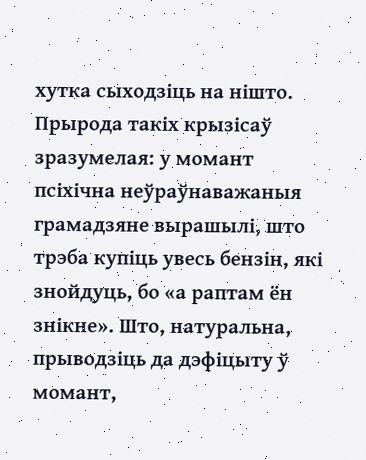хутка сыходзіць на нішто. Прырода такіх крызісаў зразумелая: у момант псіхічна неўраўнаважаныя грамадзяне вырашылі, што трэба купіць увесь бензін, які знойдуць, бо «а раптам ён знікне». Што, натуральна, прыводзіць да дэфіцыту ў момант,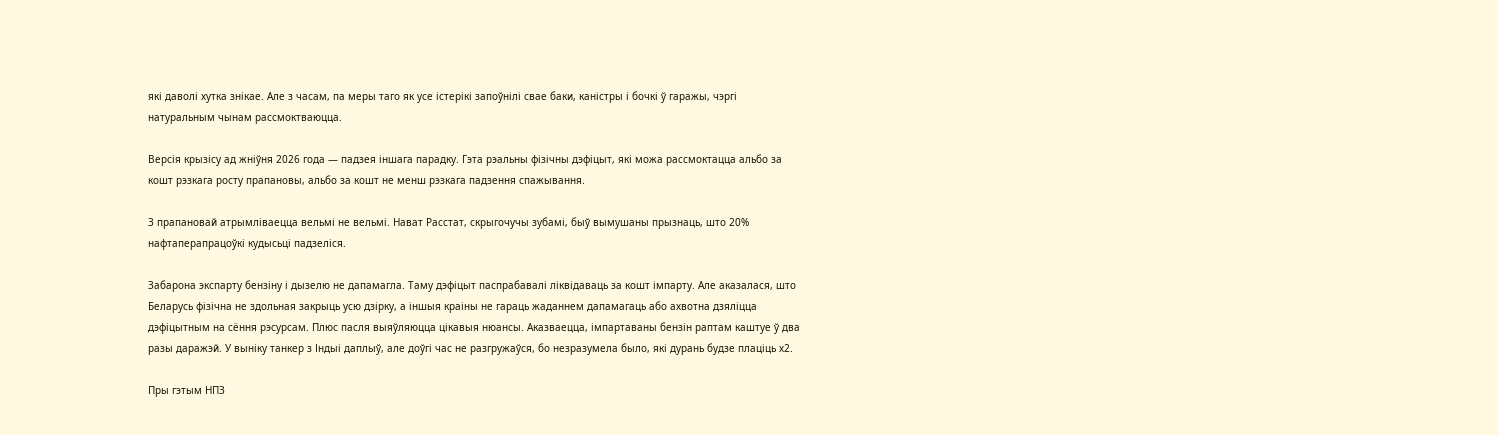які даволі хутка знікае. Але з часам, па меры таго як усе істерікі запоўнілі свае баки, каністры і бочкі ў гаражы, чэргі натуральным чынам рассмоктваюцца.

Версія крызісу ад жніўня 2026 года — падзея іншага парадку. Гэта рэальны фізічны дэфіцыт, які можа рассмоктацца альбо за кошт рэзкага росту прапановы, альбо за кошт не менш рэзкага падзення спажывання.

З прапановай атрымліваецца вельмі не вельмі. Нават Расстат, скрыгочучы зубамі, быў вымушаны прызнаць, што 20% нафтаперапрацоўкі кудысьці падзеліся.

Забарона экспарту бензіну і дызелю не дапамагла. Таму дэфіцыт паспрабавалі ліквідаваць за кошт імпарту. Але аказалася, што Беларусь фізічна не здольная закрыць усю дзірку, а іншыя краіны не гараць жаданнем дапамагаць або ахвотна дзяліцца дэфіцытным на сёння рэсурсам. Плюс пасля выяўляюцца цікавыя нюансы. Аказваецца, імпартаваны бензін раптам каштуе ў два разы даражэй. У выніку танкер з Індыі даплыў, але доўгі час не разгружаўся, бо незразумела было, які дурань будзе плаціць х2.

Пры гэтым НПЗ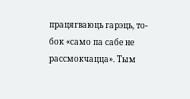працягваюць гарэць, то-бок «само па сабе не рассмокчацца». Тым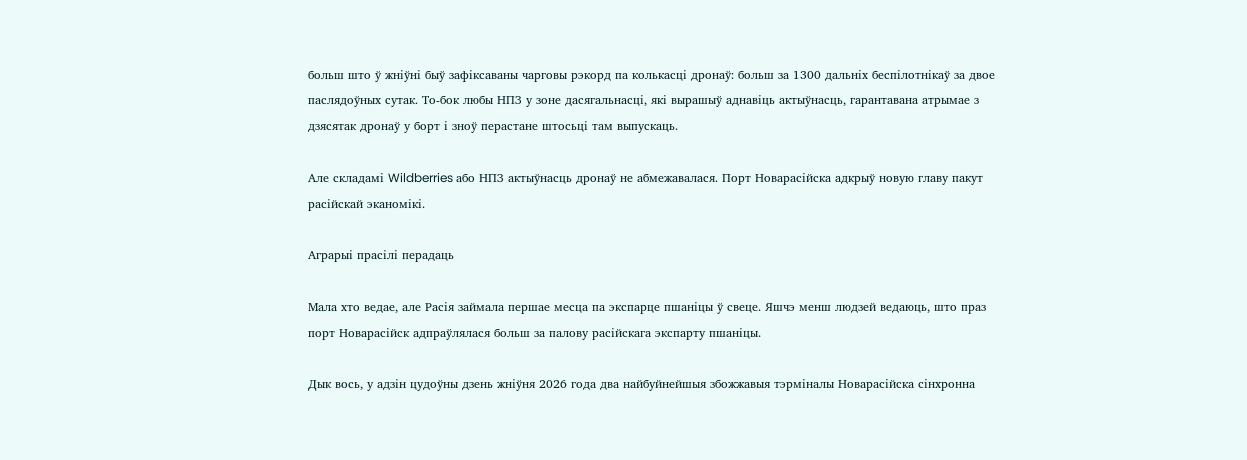больш што ў жніўні быў зафіксаваны чарговы рэкорд па колькасці дронаў: больш за 1300 дальніх беспілотнікаў за двое паслядоўных сутак. То-бок любы НПЗ у зоне дасягальнасці, які вырашыў аднавіць актыўнасць, гарантавана атрымае з дзясятак дронаў у борт і зноў перастане штосьці там выпускаць.

Але складамі Wildberries або НПЗ актыўнасць дронаў не абмежавалася. Порт Новарасійска адкрыў новую главу пакут расійскай эканомікі.

Аграрыі прасілі перадаць

Мала хто ведае, але Расія займала першае месца па экспарце пшаніцы ў свеце. Яшчэ менш людзей ведаюць, што праз порт Новарасійск адпраўлялася больш за палову расійскага экспарту пшаніцы.

Дык вось, у адзін цудоўны дзень жніўня 2026 года два найбуйнейшыя збожжавыя тэрміналы Новарасійска сінхронна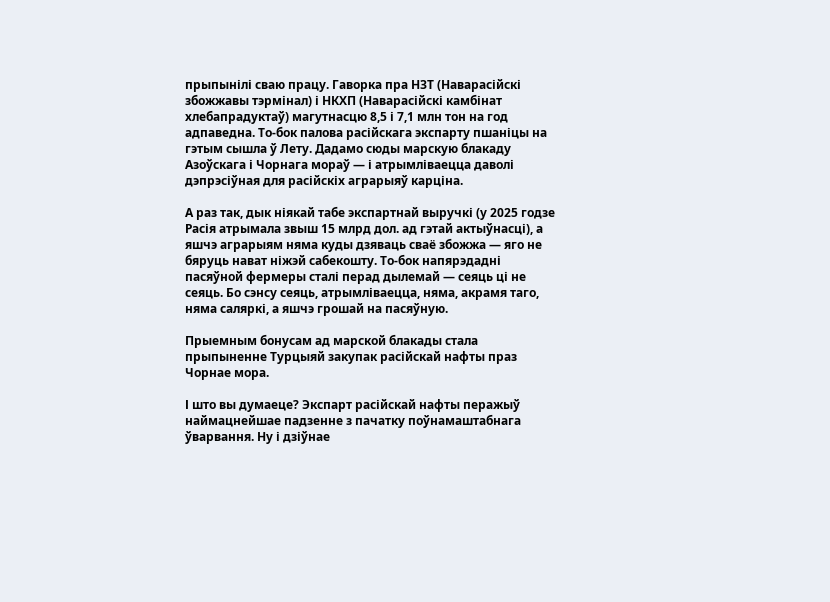прыпынілі сваю працу. Гаворка пра НЗТ (Наварасійскі збожжавы тэрмінал) і НКХП (Наварасійскі камбінат хлебапрадуктаў) магутнасцю 8,5 і 7,1 млн тон на год адпаведна. То-бок палова расійскага экспарту пшаніцы на гэтым сышла ў Лету. Дадамо сюды марскую блакаду Азоўскага і Чорнага мораў — і атрымліваецца даволі дэпрэсіўная для расійскіх аграрыяў карціна.

А раз так, дык ніякай табе экспартнай выручкі (у 2025 годзе Расія атрымала звыш 15 млрд дол. ад гэтай актыўнасці), а яшчэ аграрыям няма куды дзяваць сваё збожжа — яго не бяруць нават ніжэй сабекошту. То-бок напярэдадні пасяўной фермеры сталі перад дылемай — сеяць ці не сеяць. Бо сэнсу сеяць, атрымліваецца, няма, акрамя таго, няма саляркі, а яшчэ грошай на пасяўную.

Прыемным бонусам ад марской блакады стала прыпыненне Турцыяй закупак расійскай нафты праз Чорнае мора.

І што вы думаеце? Экспарт расійскай нафты перажыў наймацнейшае падзенне з пачатку поўнамаштабнага ўварвання. Ну і дзіўнае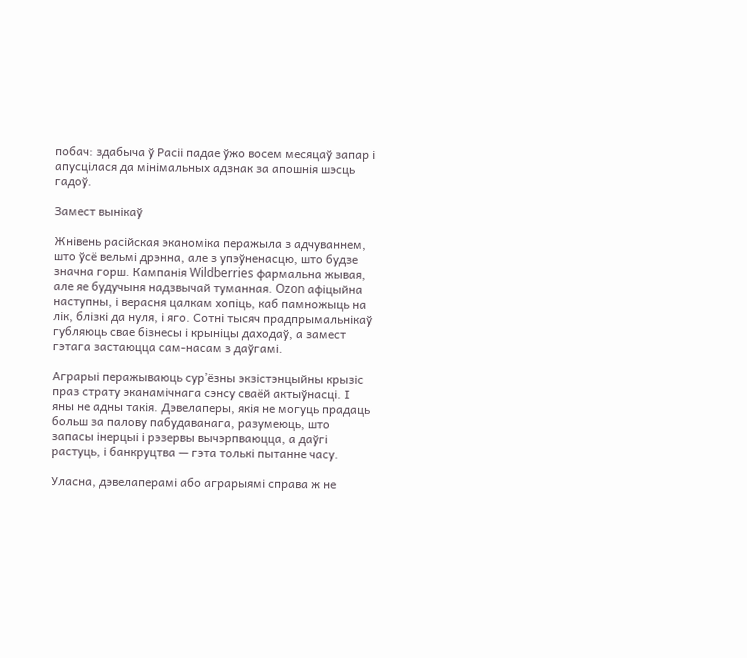побач: здабыча ў Расіі падае ўжо восем месяцаў запар і апусцілася да мінімальных адзнак за апошнія шэсць гадоў.

Замест вынікаў

Жнівень расійская эканоміка перажыла з адчуваннем, што ўсё вельмі дрэнна, але з упэўненасцю, што будзе значна горш. Кампанія Wildberries фармальна жывая, але яе будучыня надзвычай туманная. Ozon афіцыйна наступны, і верасня цалкам хопіць, каб памножыць на лік, блізкі да нуля, і яго. Сотні тысяч прадпрымальнікаў губляюць свае бізнесы і крыніцы даходаў, а замест гэтага застаюцца сам-насам з даўгамі.

Аграрыі перажываюць сур’ёзны экзістэнцыйны крызіс праз страту эканамічнага сэнсу сваёй актыўнасці. І яны не адны такія. Дэвелаперы, якія не могуць прадаць больш за палову пабудаванага, разумеюць, што запасы інерцыі і рэзервы вычэрпваюцца, а даўгі растуць, і банкруцтва — гэта толькі пытанне часу.

Уласна, дэвелаперамі або аграрыямі справа ж не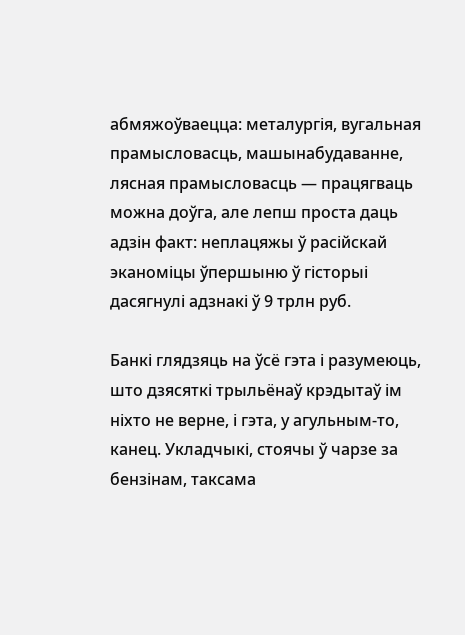абмяжоўваецца: металургія, вугальная прамысловасць, машынабудаванне, лясная прамысловасць — працягваць можна доўга, але лепш проста даць адзін факт: неплацяжы ў расійскай эканоміцы ўпершыню ў гісторыі дасягнулі адзнакі ў 9 трлн руб.

Банкі глядзяць на ўсё гэта і разумеюць, што дзясяткі трыльёнаў крэдытаў ім ніхто не верне, і гэта, у агульным-то, канец. Укладчыкі, стоячы ў чарзе за бензінaм, таксама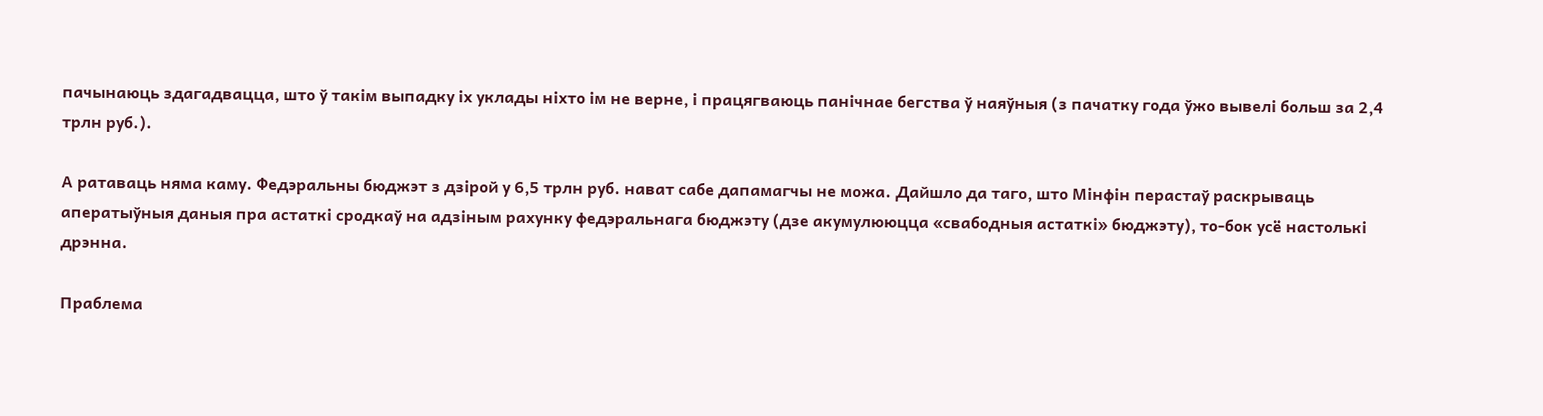пачынаюць здагадвацца, што ў такім выпадку іх уклады ніхто ім не верне, і працягваюць панічнае бегства ў наяўныя (з пачатку года ўжо вывелі больш за 2,4 трлн руб.).

А ратаваць няма каму. Федэральны бюджэт з дзірой у 6,5 трлн руб. нават сабе дапамагчы не можа. Дайшло да таго, што Мінфін перастаў раскрываць аператыўныя даныя пра астаткі сродкаў на адзіным рахунку федэральнага бюджэту (дзе акумулююцца «свабодныя астаткі» бюджэту), то-бок усё настолькі дрэнна.

Праблема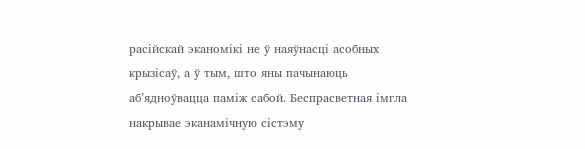расійскай эканомікі не ў наяўнасці асобных крызісаў, а ў тым, што яны пачынаюць аб’ядноўвацца паміж сабой. Беспрасветная імгла накрывае эканамічную сістэму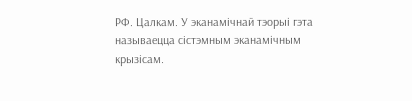РФ. Цалкам. У эканамічнай тэорыі гэта называецца сістэмным эканамічным крызісам.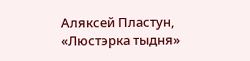Аляксей Пластун, «Люстэрка тыдня»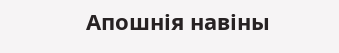Апошнія навіны